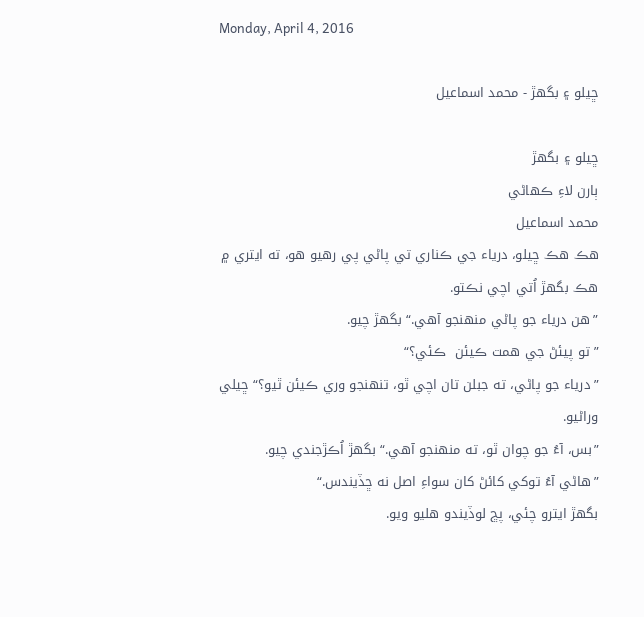Monday, April 4, 2016

ڇيلو ۽ بگهڙ - محمد اسماعيل

ڇيلو ۽ بگهڙ
ٻارن لاءِ ڪھاڻي
محمد اسماعيل
هڪ هڪ ڇيلو، درياء جي ڪناري تي پاڻي پي رهيو هو، ته ايتري ۾ هڪ بگهڙ اُتي اچي نڪتو.
”هن درياء جو پاڻي منهنجو آهي.“ بگهڙ چيو.
”تو پيئڻ جي همت ڪيئن  ڪئي؟“
”درياء جو پاڻي، ته جبلن تان اچي ٿو، تنهنجو وري ڪيئن ٿيو؟“ ڇيلي وراڻيو.
”بس، آءُ جو چوان ٿو، ته منهنجو آهي.“ بگهڙ اُڪڙجندي چيو.
”هاڻي آءُ توکي کائڻ کان سواءِ اصل نه ڇڏيندس.“
بگهڙ ايترو چئي، پڇ لوڏيندو هليو ويو.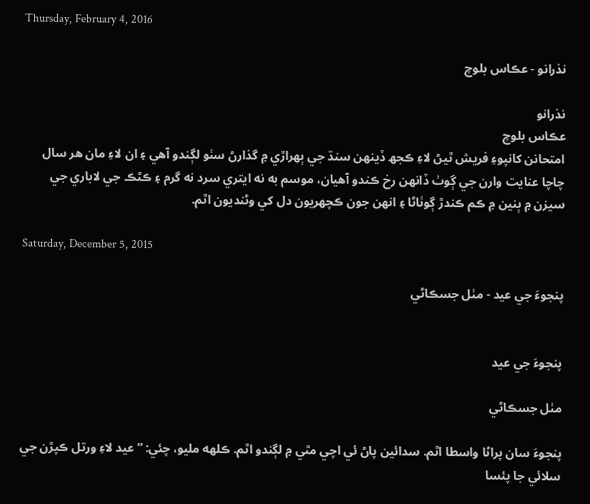Thursday, February 4, 2016

نذرانو - عڪاس بلوچ

نذرانو
عڪاس بلوچ
امتحانن کانپوءِ فريش ٿيڻ لاءِ ڪجھ ڏينهن سنڌ جي ٻهراڙي ۾ گذارڻ سٺو لڳندو آهي ۽ ان لاءِ مان هر سال چاچا عنايت وارن جي ڳوٺ ڏانهن رخ ڪندو آهيان، موسم به نه ايتري سرد نه گرم ۽ ڪڻڪ جي لاباري جي سيزن ۾ ٻنين ۾ ڪم ڪندڙ ڳوٺاڻا ۽ انهن جون ڪچهريون دل کي وڻنديون اٿم.

Saturday, December 5, 2015

پنجوءَ جي عيد - مٺل جسڪاڻي


پنجوءَ جي عيد

مٺل جسڪاڻي

پنجوءَ سان پراڻا واسطا اٿم. سدائين پاڻ ئي اچي مٿي ۾ لڳندو اٿم. ڪلهه مليو، چئي: ”عيد لاءِ ورتل ڪپڙن جي سلائي جا پئسا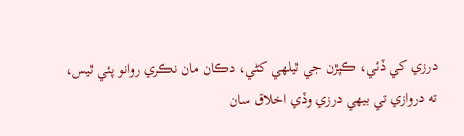درزي کي ڏئي، ڪپڙن جي ٿيلهي کڻي، دڪان مان نڪري روانو پئي ٿيس، ته دروازي تي بيهي درزي وڏي اخلاق سان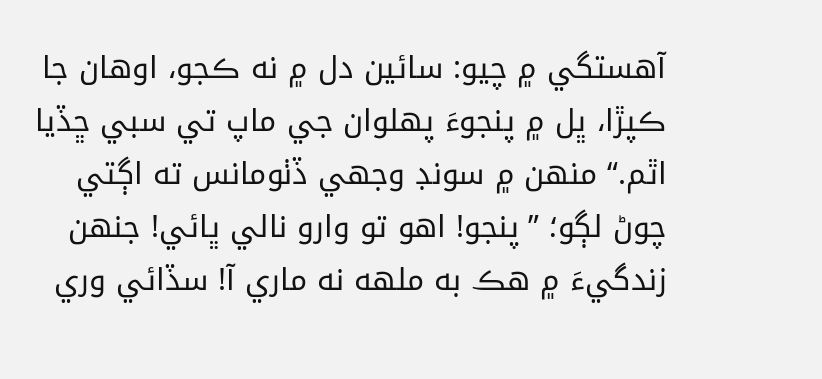آهستگي ۾ چيو: سائين دل ۾ نه ڪجو، اوهان جا ڪپڙا، ڀل ۾ پنجوءَ پهلوان جي ماپ تي سبي ڇڏيا اٿم.“ منھن ۾ سونڊ وجھي ڏٺومانس ته اڳتي چوڻ لڳو؛ ”پنجو! اهو تو وارو نالي ڀائي! جنهن زندگيءَ ۾ هڪ به ملهه نه ماري آ! سڏائي وري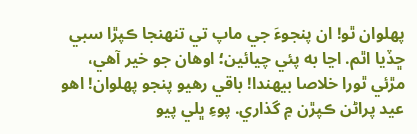پهلوان ٿو! ان پنجوءَ جي ماپ تي تنهنجا ڪپڙا سبي ڇڏيا اٿم. اڃا به پئي چيائين؛ اوهان جو خير آهي، مڙئي ٿورا خلاصا بيهندا! باقي رهيو پنجو پهلوان! اهو عيد پراڻن ڪپڙن ۾ گذاري. پوءِ ڀلي پيو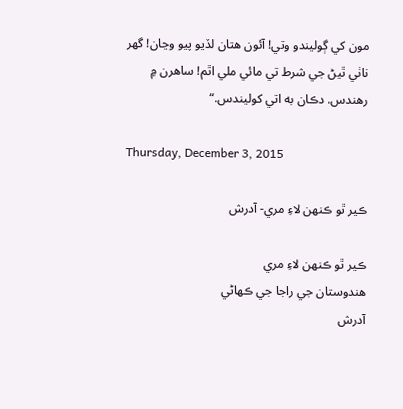مون کي ڳوليندو وتي! آئون هتان لڏيو پيو وڃان! گهر ناٺي ٿيڻ جي شرط تي مائي ملي اٿم! ساهرن ۾ رهندس. دڪان به اتي کوليندس.“

Thursday, December 3, 2015

ڪير ٿو ڪنھن لاءِ مري- آدرش

ڪير ٿو ڪنھن لاءِ مري
هندوستان جي راجا جي ڪهاڻي
آدرش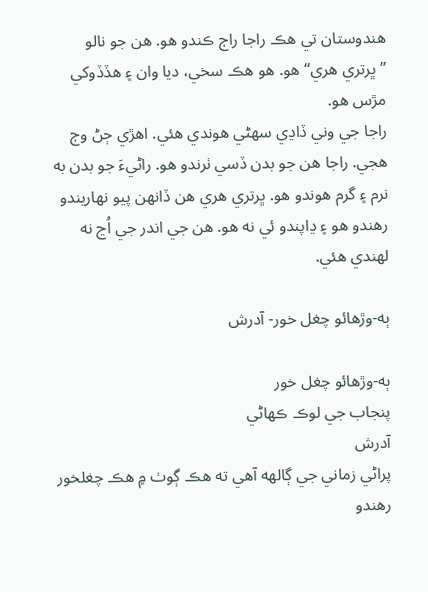هندوستان تي هڪ راجا راڄ ڪندو هو. هن جو نالو ”ڀرتري هري“ هو. هو هڪ سخي، ديا وان ۽ هڏڏوکي مڙس هو.
راجا جي وني ڏاڍي سهڻي هوندي هئي. اهڙي ڄڻ وڄ هجي. راجا هن جو بدن ڏسي ٺرندو هو. راڻيءَ جو بدن به نرم ۽ گرم هوندو هو. ڀرتري هري هن ڏانهن پيو نهاريندو رهندو هو ۽ ڍاپندو ئي نه هو. هن جي اندر جي اُڃ نه لهندي هئي.

ٻه-وڙھائو چغل خور- آدرش

ٻه-وڙھائو چغل خور
پنجاب جي لوڪ ڪهاڻي
آدرش
پراڻي زماني جي ڳالهه آهي ته هڪ ڳوٺ ۾ هڪ چغلخور رهندو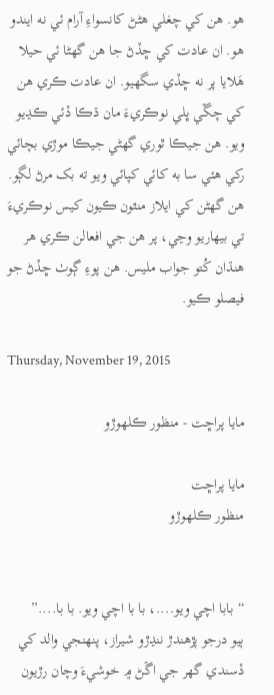هو. هن کي چغلي هڻڻ کانسواءِ آرام ئي نه ايندو هو. ان عادت کي ڇڏڻ جا هن گهڻا ئي حيلا هَلايا پر نه ڇڏي سگهيو. ان عادت ڪري هن کي چڱي ڀلي نوڪريءَ مان ڌڪا ڏئي ڪڍيو ويو. هن جيڪا ٿوري گهڻي جيڪا موڙي بچائي رکي هئي سا به کائي کپائي ويو ته بک مرڻ لڳو. هن گهڻن کي ايلاز منٿون ڪيون کيس نوڪريءَ تي بيهاريو وڃي، پر هن جي افعالن ڪري هر هنڌان کُتو جواب مليس. هن پوءِ ڳوٺ ڇڏڻ جو فيصلو ڪيو.

Thursday, November 19, 2015

مايا پراڇت - منظور ڪلھوڙو

مايا پراڇت
منظور ڪلھوڙو


“بابا اچي ويو....، با با اچي ويو. با با....”
ٻيو درجو پڙهندڙ ننڍڙو شيراز، پنهنجي والد کي ڏسندي گهر جي اڱڻ ۾ خوشيءَ وچان رڙيون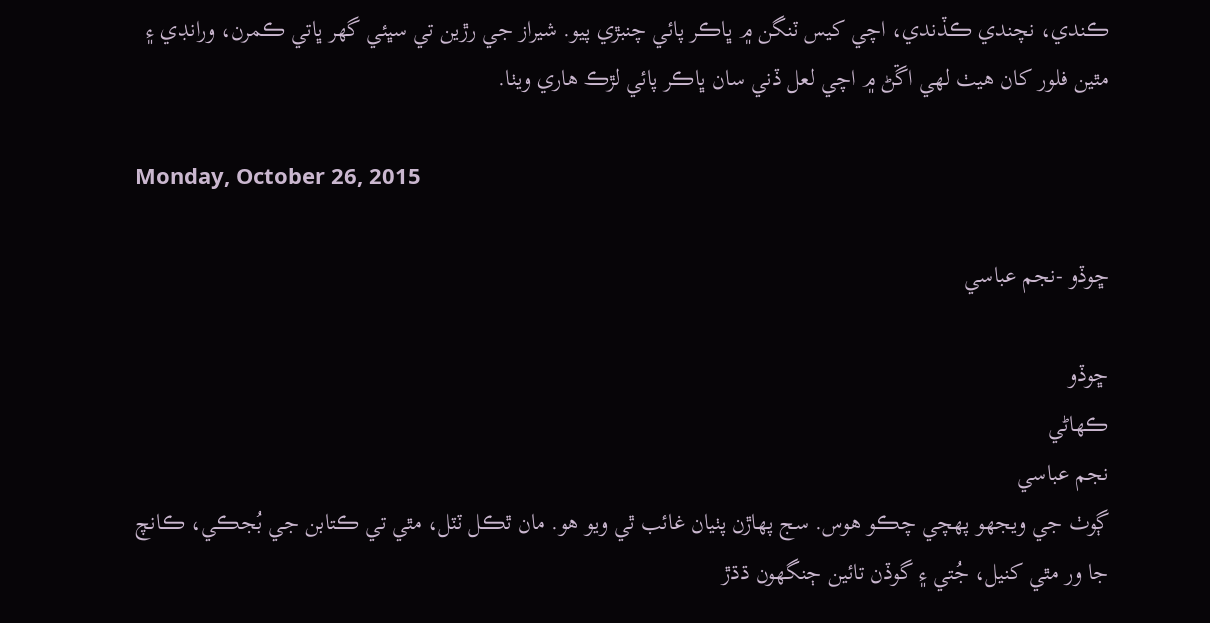ڪندي، نچندي ڪڏندي، اچي کيس ٽنگن ۾ ڀاڪر پائي چنبڙي پيو. شيراز جي رڙين تي سڀئي گهر ڀاتي ڪمرن، ورانڊي ۽ مٿين فلور کان هيٺ لهي اڱڻ ۾ اچي لعل ڏني سان ڀاڪر پائي لڙڪ هاري ويٺا.

Monday, October 26, 2015

ڇوڏو -نجم عباسي

ڇوڏو
ڪهاڻي
نجم عباسي
ڳوٺ جي ويجهو پهچي چڪو هوس. سج پهاڙن پٺيان غائب ٿي ويو هو. مان ٿڪل ٽٽل، مٿي تي ڪتابن جي بُجڪي، ڪانچ جا ور مٿي کنيل، جُتي ۽ گوڏن تائين ڄنگهون ڌڌڙ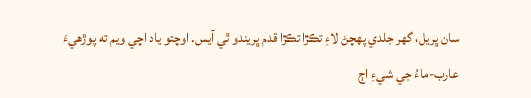سان ڀريل، گهر جلدي پهچڻ لاءِ تڪڙا تڪڙا قدم ڀريندو ٿي آيس. اوچتو ياد اچي ويم ته پوڙهيءَ عارب-ماءُ جي شيءِ اڄ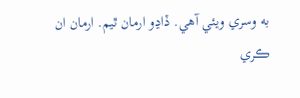به وسري ويئي آهي. ڏاڍو ارمان ٿيم. ارمان ان ڪري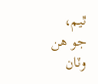ٿيم، جو هن وٽان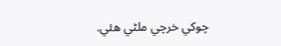چوکي خرچي ملڻي هئي.